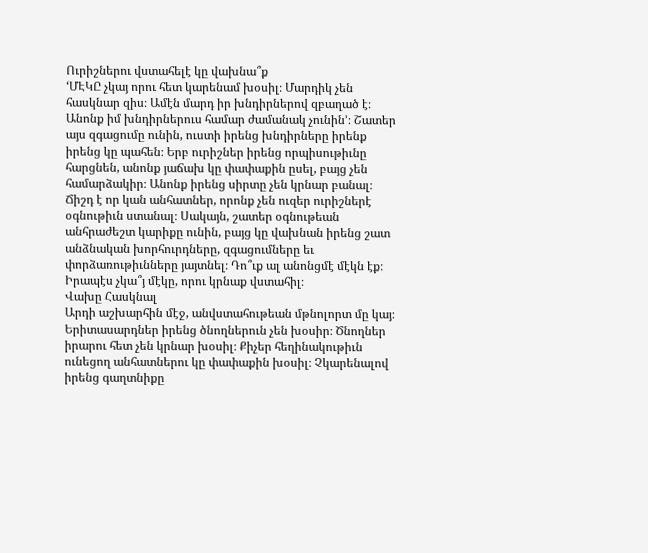Ուրիշներու վստահելէ կը վախնա՞ք
‘ՄԷԿԸ չկայ որու հետ կարենամ խօսիլ։ Մարդիկ չեն հասկնար զիս։ Ամէն մարդ իր խնդիրներով զբաղած է։ Անոնք իմ խնդիրներուս համար ժամանակ չունին’։ Շատեր այս զգացումը ունին, ուստի իրենց խնդիրները իրենք իրենց կը պահեն։ Երբ ուրիշներ իրենց որպիսութիւնը հարցնեն, անոնք յաճախ կը փափաքին ըսել, բայց չեն համարձակիր։ Անոնք իրենց սիրտը չեն կրնար բանալ։
Ճիշդ է որ կան անհատներ, որոնք չեն ուզեր ուրիշներէ օգնութիւն ստանալ։ Սակայն, շատեր օգնութեան անհրաժեշտ կարիքը ունին, բայց կը վախնան իրենց շատ անձնական խորհուրդները, զգացումները եւ փորձառութիւնները յայտնել։ Դո՞ւք ալ անոնցմէ մէկն էք։ Իրապէս չկա՞յ մէկը, որու կրնաք վստահիլ։
Վախը Հասկնալ
Արդի աշխարհին մէջ, անվստահութեան մթնոլորտ մը կայ։ Երիտասարդներ իրենց ծնողներուն չեն խօսիր։ Ծնողներ իրարու հետ չեն կրնար խօսիլ։ Քիչեր հեղինակութիւն ունեցող անհատներու կը փափաքին խօսիլ։ Չկարենալով իրենց գաղտնիքը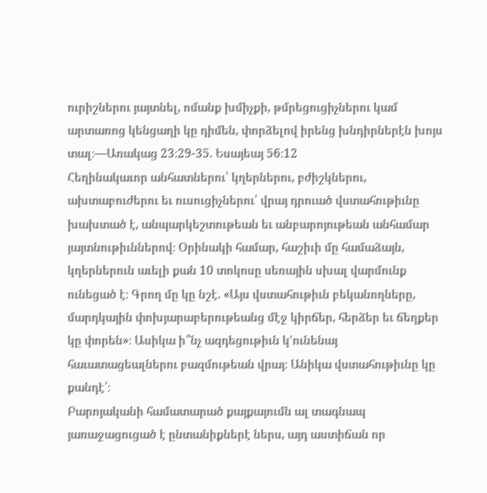ուրիշներու յայտնել, ոմանք խմիչքի, թմրեցուցիչներու կամ արտառոց կենցաղի կը դիմեն, փորձելով իրենց խնդիրներէն խոյս տալ։—Առակաց 23։29-35. Եսայեայ 56։12
Հեղինակաւոր անհատներու՝ կղերներու, բժիշկներու, ախտաբուժերու եւ ուսուցիչներու՝ վրայ դրուած վստահութիւնը խախտած է, անպարկեշտութեան եւ անբարոյութեան անհամար յայտնութիւններով։ Օրինակի համար, հաշիւի մը համաձայն, կղերներուն աւելի քան 10 տոկոսը սեռային սխալ վարմունք ունեցած է։ Գրող մը կը նշէ. «Այս վստահութիւն բեկանողները, մարդկային փոխյարաբերութեանց մէջ կիրճեր, հերձեր եւ ճեղքեր կը փորեն»։ Ասիկա ի՞նչ ազդեցութիւն կ’ունենայ հաւատացեալներու բազմութեան վրայ։ Անիկա վստահութիւնը կը քանդէ՛։
Բարոյականի համատարած քայքայումն ալ տագնապ յառաջացուցած է ընտանիքներէ ներս, այդ աստիճան որ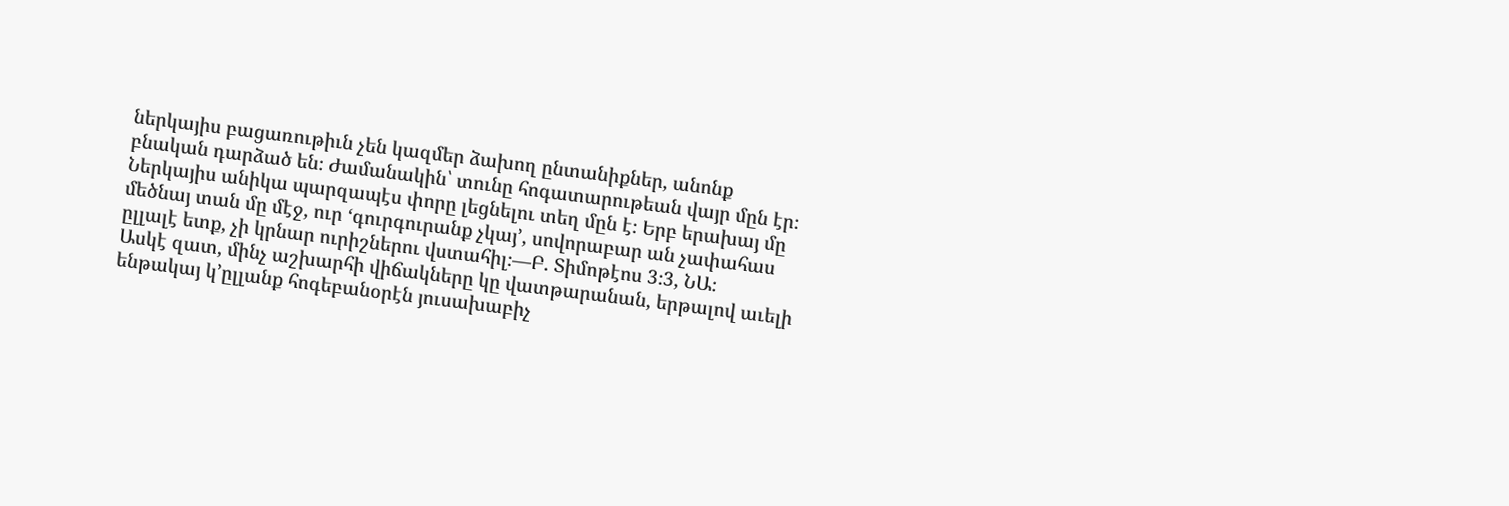ներկայիս բացառութիւն չեն կազմեր ձախող ընտանիքներ, անոնք բնական դարձած են։ Ժամանակին՝ տունը հոգատարութեան վայր մըն էր։ Ներկայիս անիկա պարզապէս փորը լեցնելու տեղ մըն է։ Երբ երախայ մը մեծնայ տան մը մէջ, ուր ‘գուրգուրանք չկայ’, սովորաբար ան չափահաս ըլլալէ ետք, չի կրնար ուրիշներու վստահիլ։—Բ. Տիմոթէոս 3։3, ՆԱ։
Ասկէ զատ, մինչ աշխարհի վիճակները կը վատթարանան, երթալով աւելի ենթակայ կ’ըլլանք հոգեբանօրէն յուսախաբիչ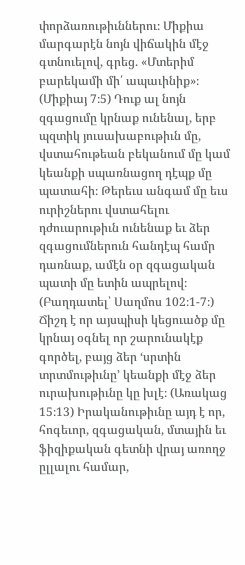փորձառութիւններու։ Միքիա մարգարէն նոյն վիճակին մէջ գտնուելով, գրեց. «Մտերիմ բարեկամի մի՛ ապաւինիք»։ (Միքիայ 7։5) Դուք ալ նոյն զգացումը կրնաք ունենալ, երբ պզտիկ յուսախաբութիւն մը, վստահութեան բեկանում մը կամ կեանքի սպառնացող դէպք մը պատահի։ Թերեւս անգամ մը եւս ուրիշներու վստահելու դժուարութիւն ունենաք եւ ձեր զգացումներուն հանդէպ համր դառնաք, ամէն օր զգացական պատի մը ետին ապրելով։ (Բաղդատել՝ Սաղմոս 102։1-7։) Ճիշդ է որ այսպիսի կեցուածք մը կրնայ օգնել որ շարունակէք գործել, բայց ձեր ‘սրտին տրտմութիւնը’ կեանքի մէջ ձեր ուրախութիւնը կը խլէ։ (Առակաց 15։13) Իրականութիւնը այդ է որ, հոգեւոր, զգացական, մտային եւ ֆիզիքական գետնի վրայ առողջ ըլլալու համար,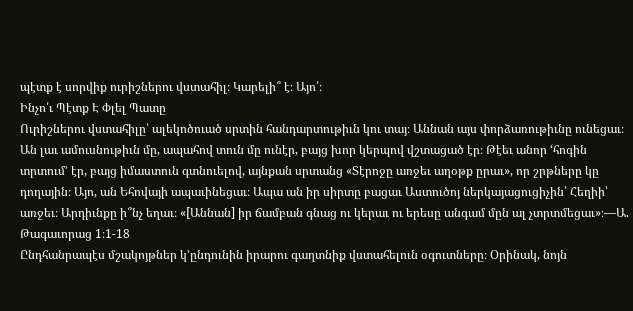պէտք է սորվիք ուրիշներու վստահիլ։ Կարելի՞ է։ Այո՛։
Ինչո՛ւ Պէտք Է Փլել Պատը
Ուրիշներու վստահիլը՝ ալեկոծուած սրտին հանդարտութիւն կու տայ։ Աննան այս փորձառութիւնը ունեցաւ։ Ան լաւ ամուսնութիւն մը, ապահով տուն մը ունէր, բայց խոր կերպով վշտացած էր։ Թէեւ անոր ‘հոգին տրտում’ էր, բայց իմաստուն գտնուելով, այնքան սրտանց «Տէրոջը առջեւ աղօթք ըրաւ», որ շրթները կը դողային։ Այո, ան Եհովայի ապաւինեցաւ։ Ապա ան իր սիրտը բացաւ Աստուծոյ ներկայացուցիչին՝ Հեղիի՝ առջեւ։ Արդիւնքը ի՞նչ եղաւ։ «[Աննան] իր ճամբան գնաց ու կերաւ ու երեսը անգամ մըն ալ չտրտմեցաւ»։—Ա. Թագաւորաց 1։1-18
Ընդհանրապէս մշակոյթներ կ’ընդունին իրարու գաղտնիք վստահելուն օգուտները։ Օրինակ, նոյն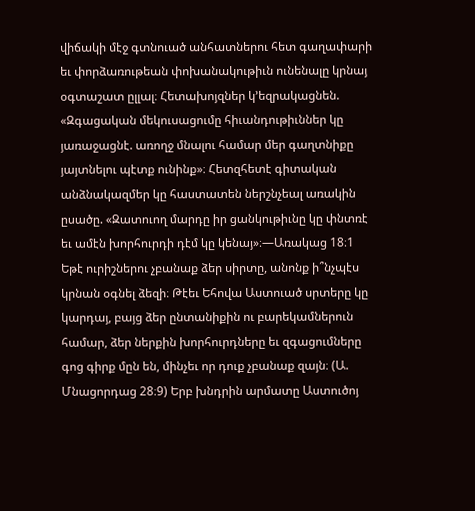վիճակի մէջ գտնուած անհատներու հետ գաղափարի եւ փորձառութեան փոխանակութիւն ունենալը կրնայ օգտաշատ ըլլալ։ Հետախոյզներ կ’եզրակացնեն. «Զգացական մեկուսացումը հիւանդութիւններ կը յառաջացնէ. առողջ մնալու համար մեր գաղտնիքը յայտնելու պէտք ունինք»։ Հետզհետէ գիտական անձնակազմեր կը հաստատեն ներշնչեալ առակին ըսածը. «Զատուող մարդը իր ցանկութիւնը կը փնտռէ եւ ամէն խորհուրդի դէմ կը կենայ»։—Առակաց 18։1
Եթէ ուրիշներու չբանաք ձեր սիրտը, անոնք ի՞նչպէս կրնան օգնել ձեզի։ Թէեւ Եհովա Աստուած սրտերը կը կարդայ, բայց ձեր ընտանիքին ու բարեկամներուն համար, ձեր ներքին խորհուրդները եւ զգացումները գոց գիրք մըն են, մինչեւ որ դուք չբանաք զայն։ (Ա. Մնացորդաց 28։9) Երբ խնդրին արմատը Աստուծոյ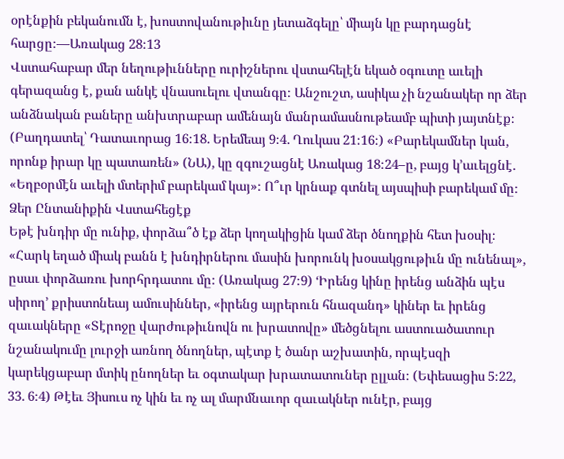օրէնքին բեկանումն է, խոստովանութիւնը յետաձգելը՝ միայն կը բարդացնէ հարցը։—Առակաց 28։13
Վստահաբար մեր նեղութիւնները ուրիշներու վստահելէն եկած օգուտը աւելի գերազանց է, քան անկէ վնասուելու վտանգը։ Անշուշտ, ասիկա չի նշանակեր որ ձեր անձնական բաները անխտրաբար ամենայն մանրամասնութեամբ պիտի յայտնէք։ (Բաղդատել՝ Դատաւորաց 16։18. Երեմեայ 9։4. Ղուկաս 21։16։) «Բարեկամներ կան, որոնք իրար կը պատառեն» (ՆԱ), կը զգուշացնէ Առակաց 18։24–ը, բայց կ’աւելցնէ. «Եղբօրմէն աւելի մտերիմ բարեկամ կայ»։ Ո՞ւր կրնաք գտնել այսպիսի բարեկամ մը։
Ձեր Ընտանիքին Վստահեցէք
Եթէ խնդիր մը ունիք, փորձա՞ծ էք ձեր կողակիցին կամ ձեր ծնողքին հետ խօսիլ։ «Հարկ եղած միակ բանն է խնդիրներու մասին խորունկ խօսակցութիւն մը ունենալ», ըսաւ փորձառու խորհրդատու մը։ (Առակաց 27։9) ‘Իրենց կինը իրենց անձին պէս սիրող’ քրիստոնեայ ամուսիններ, «իրենց այրերուն հնազանդ» կիներ եւ իրենց զաւակները «Տէրոջը վարժութիւնովն ու խրատովը» մեծցնելու աստուածատուր նշանակումը լուրջի առնող ծնողներ, պէտք է ծանր աշխատին, որպէսզի կարեկցաբար մտիկ ընողներ եւ օգտակար խրատատուներ ըլլան։ (Եփեսացիս 5։22, 33. 6։4) Թէեւ Յիսուս ոչ կին եւ ոչ ալ մարմնաւոր զաւակներ ունէր, բայց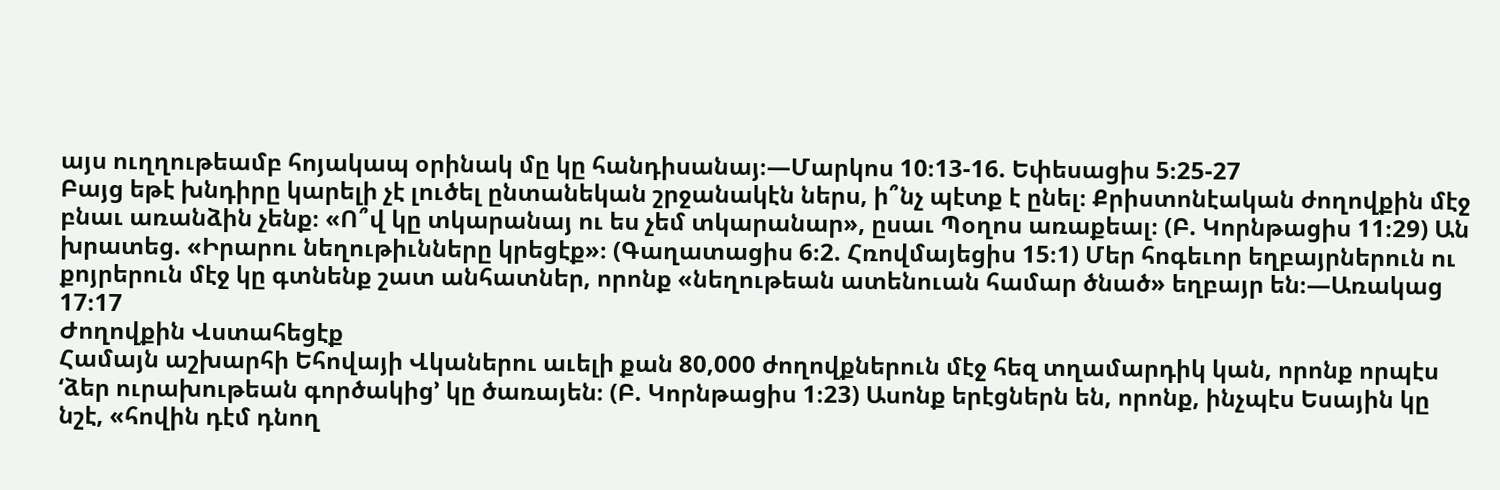այս ուղղութեամբ հոյակապ օրինակ մը կը հանդիսանայ։—Մարկոս 10։13-16. Եփեսացիս 5։25-27
Բայց եթէ խնդիրը կարելի չէ լուծել ընտանեկան շրջանակէն ներս, ի՞նչ պէտք է ընել։ Քրիստոնէական ժողովքին մէջ բնաւ առանձին չենք։ «Ո՞վ կը տկարանայ ու ես չեմ տկարանար», ըսաւ Պօղոս առաքեալ։ (Բ. Կորնթացիս 11։29) Ան խրատեց. «Իրարու նեղութիւնները կրեցէք»։ (Գաղատացիս 6։2. Հռովմայեցիս 15։1) Մեր հոգեւոր եղբայրներուն ու քոյրերուն մէջ կը գտնենք շատ անհատներ, որոնք «նեղութեան ատենուան համար ծնած» եղբայր են։—Առակաց 17։17
Ժողովքին Վստահեցէք
Համայն աշխարհի Եհովայի Վկաներու աւելի քան 80,000 ժողովքներուն մէջ հեզ տղամարդիկ կան, որոնք որպէս ‘ձեր ուրախութեան գործակից’ կը ծառայեն։ (Բ. Կորնթացիս 1։23) Ասոնք երէցներն են, որոնք, ինչպէս Եսային կը նշէ, «հովին դէմ դնող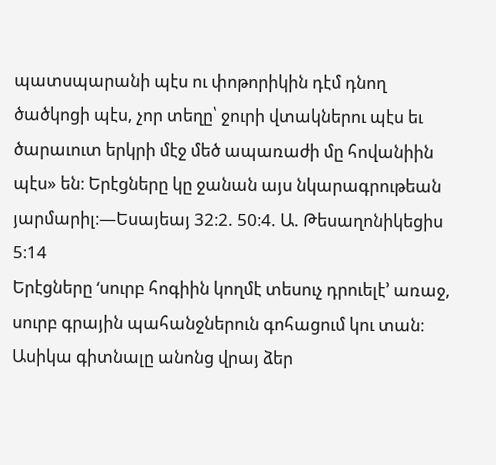պատսպարանի պէս ու փոթորիկին դէմ դնող ծածկոցի պէս, չոր տեղը՝ ջուրի վտակներու պէս եւ ծարաւուտ երկրի մէջ մեծ ապառաժի մը հովանիին պէս» են։ Երէցները կը ջանան այս նկարագրութեան յարմարիլ։—Եսայեայ 32։2. 50։4. Ա. Թեսաղոնիկեցիս 5։14
Երէցները ‘սուրբ հոգիին կողմէ տեսուչ դրուելէ’ առաջ, սուրբ գրային պահանջներուն գոհացում կու տան։ Ասիկա գիտնալը անոնց վրայ ձեր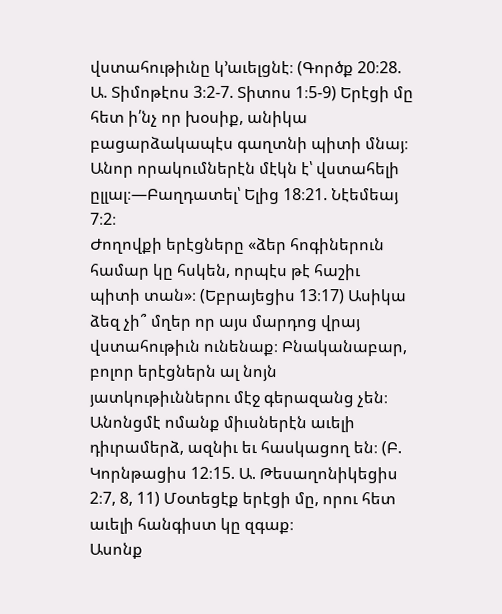վստահութիւնը կ’աւելցնէ։ (Գործք 20։28. Ա. Տիմոթէոս 3։2-7. Տիտոս 1։5-9) Երէցի մը հետ ի՛նչ որ խօսիք, անիկա բացարձակապէս գաղտնի պիտի մնայ։ Անոր որակումներէն մէկն է՝ վստահելի ըլլալ։—Բաղդատել՝ Ելից 18։21. Նէեմեայ 7։2։
Ժողովքի երէցները «ձեր հոգիներուն համար կը հսկեն, որպէս թէ հաշիւ պիտի տան»։ (Եբրայեցիս 13։17) Ասիկա ձեզ չի՞ մղեր որ այս մարդոց վրայ վստահութիւն ունենաք։ Բնականաբար, բոլոր երէցներն ալ նոյն յատկութիւններու մէջ գերազանց չեն։ Անոնցմէ ոմանք միւսներէն աւելի դիւրամերձ, ազնիւ եւ հասկացող են։ (Բ. Կորնթացիս 12։15. Ա. Թեսաղոնիկեցիս 2։7, 8, 11) Մօտեցէք երէցի մը, որու հետ աւելի հանգիստ կը զգաք։
Ասոնք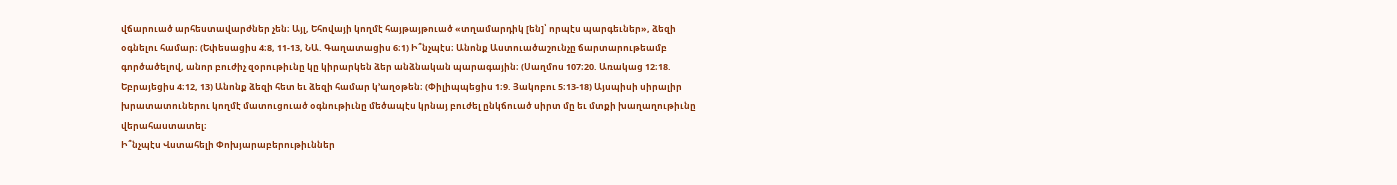վճարուած արհեստավարժներ չեն։ Այլ, Եհովայի կողմէ հայթայթուած «տղամարդիկ [են]՝ որպէս պարգեւներ», ձեզի օգնելու համար։ (Եփեսացիս 4։8, 11-13, ՆԱ. Գաղատացիս 6։1) Ի՞նչպէս։ Անոնք Աստուածաշունչը ճարտարութեամբ գործածելով, անոր բուժիչ զօրութիւնը կը կիրարկեն ձեր անձնական պարագային։ (Սաղմոս 107։20. Առակաց 12։18. Եբրայեցիս 4։12, 13) Անոնք ձեզի հետ եւ ձեզի համար կ’աղօթեն։ (Փիլիպպեցիս 1։9. Յակոբու 5։13-18) Այսպիսի սիրալիր խրատատուներու կողմէ մատուցուած օգնութիւնը մեծապէս կրնայ բուժել ընկճուած սիրտ մը եւ մտքի խաղաղութիւնը վերահաստատել։
Ի՞նչպէս Վստահելի Փոխյարաբերութիւններ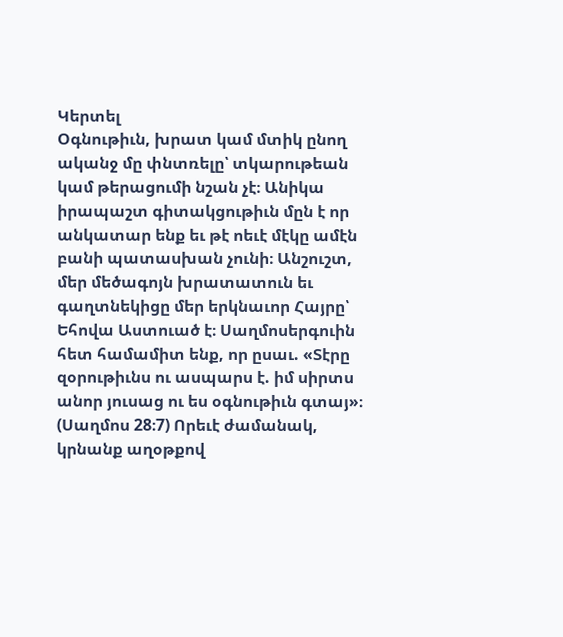Կերտել
Օգնութիւն, խրատ կամ մտիկ ընող ականջ մը փնտռելը՝ տկարութեան կամ թերացումի նշան չէ։ Անիկա իրապաշտ գիտակցութիւն մըն է որ անկատար ենք եւ թէ ոեւէ մէկը ամէն բանի պատասխան չունի։ Անշուշտ, մեր մեծագոյն խրատատուն եւ գաղտնեկիցը մեր երկնաւոր Հայրը՝ Եհովա Աստուած է։ Սաղմոսերգուին հետ համամիտ ենք, որ ըսաւ. «Տէրը զօրութիւնս ու ասպարս է. իմ սիրտս անոր յուսաց ու ես օգնութիւն գտայ»։ (Սաղմոս 28։7) Որեւէ ժամանակ, կրնանք աղօթքով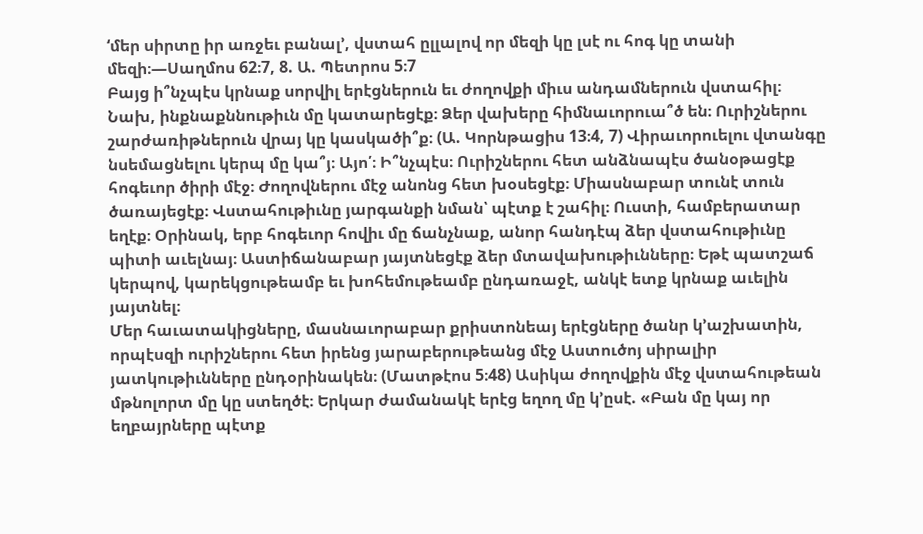‘մեր սիրտը իր առջեւ բանալ’, վստահ ըլլալով որ մեզի կը լսէ ու հոգ կը տանի մեզի։—Սաղմոս 62։7, 8. Ա. Պետրոս 5։7
Բայց ի՞նչպէս կրնաք սորվիլ երէցներուն եւ ժողովքի միւս անդամներուն վստահիլ։ Նախ, ինքնաքննութիւն մը կատարեցէք։ Ձեր վախերը հիմնաւորուա՞ծ են։ Ուրիշներու շարժառիթներուն վրայ կը կասկածի՞ք։ (Ա. Կորնթացիս 13։4, 7) Վիրաւորուելու վտանգը նսեմացնելու կերպ մը կա՞յ։ Այո՛։ Ի՞նչպէս։ Ուրիշներու հետ անձնապէս ծանօթացէք հոգեւոր ծիրի մէջ։ Ժողովներու մէջ անոնց հետ խօսեցէք։ Միասնաբար տունէ տուն ծառայեցէք։ Վստահութիւնը յարգանքի նման՝ պէտք է շահիլ։ Ուստի, համբերատար եղէք։ Օրինակ, երբ հոգեւոր հովիւ մը ճանչնաք, անոր հանդէպ ձեր վստահութիւնը պիտի աւելնայ։ Աստիճանաբար յայտնեցէք ձեր մտավախութիւնները։ Եթէ պատշաճ կերպով, կարեկցութեամբ եւ խոհեմութեամբ ընդառաջէ, անկէ ետք կրնաք աւելին յայտնել։
Մեր հաւատակիցները, մասնաւորաբար քրիստոնեայ երէցները ծանր կ’աշխատին, որպէսզի ուրիշներու հետ իրենց յարաբերութեանց մէջ Աստուծոյ սիրալիր յատկութիւնները ընդօրինակեն։ (Մատթէոս 5։48) Ասիկա ժողովքին մէջ վստահութեան մթնոլորտ մը կը ստեղծէ։ Երկար ժամանակէ երէց եղող մը կ’ըսէ. «Բան մը կայ որ եղբայրները պէտք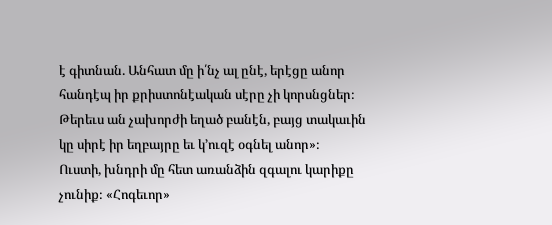է գիտնան. Անհատ մը ի՛նչ ալ ընէ, երէցը անոր հանդէպ իր քրիստոնէական սէրը չի կորսնցներ։ Թերեւս ան չախորժի եղած բանէն, բայց տակաւին կը սիրէ իր եղբայրը եւ կ’ուզէ օգնել անոր»։
Ուստի, խնդրի մը հետ առանձին զգալու կարիքը չունիք։ «Հոգեւոր»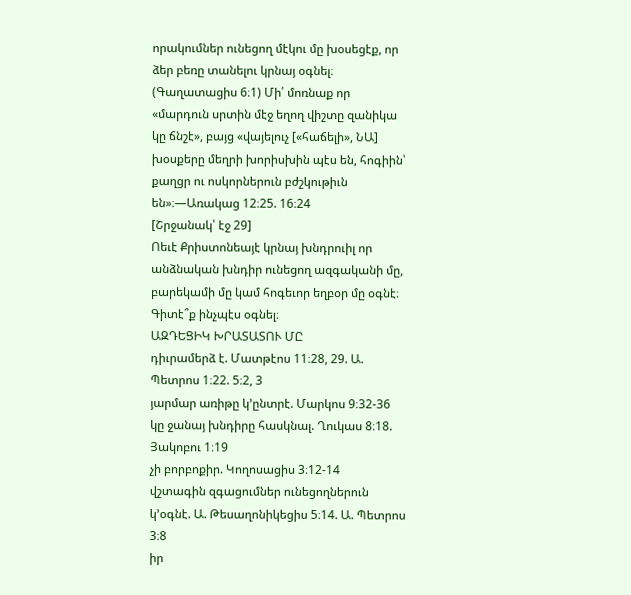որակումներ ունեցող մէկու մը խօսեցէք, որ ձեր բեռը տանելու կրնայ օգնել։ (Գաղատացիս 6։1) Մի՛ մոռնաք որ «մարդուն սրտին մէջ եղող վիշտը զանիկա կը ճնշէ», բայց «վայելուչ [«հաճելի», ՆԱ] խօսքերը մեղրի խորիսխին պէս են, հոգիին՝ քաղցր ու ոսկորներուն բժշկութիւն են»։—Առակաց 12։25. 16։24
[Շրջանակ՝ էջ 29]
Ոեւէ Քրիստոնեայէ կրնայ խնդրուիլ որ անձնական խնդիր ունեցող ազգականի մը, բարեկամի մը կամ հոգեւոր եղբօր մը օգնէ։ Գիտէ՞ք ինչպէս օգնել։
ԱԶԴԵՑԻԿ ԽՐԱՏԱՏՈՒ ՄԸ
դիւրամերձ է. Մատթէոս 11։28, 29. Ա. Պետրոս 1։22. 5։2, 3
յարմար առիթը կ’ընտրէ. Մարկոս 9։32-36
կը ջանայ խնդիրը հասկնալ. Ղուկաս 8։18. Յակոբու 1։19
չի բորբոքիր. Կողոսացիս 3։12-14
վշտագին զգացումներ ունեցողներուն կ’օգնէ. Ա. Թեսաղոնիկեցիս 5։14. Ա. Պետրոս 3։8
իր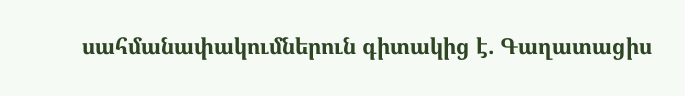սահմանափակումներուն գիտակից է. Գաղատացիս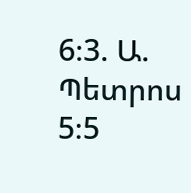6։3. Ա. Պետրոս 5։5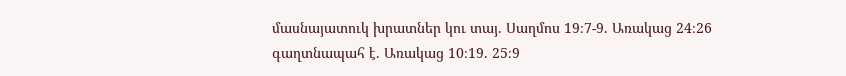մասնայատուկ խրատներ կու տայ. Սաղմոս 19։7-9. Առակաց 24։26
գաղտնապահ է. Առակաց 10։19. 25։9